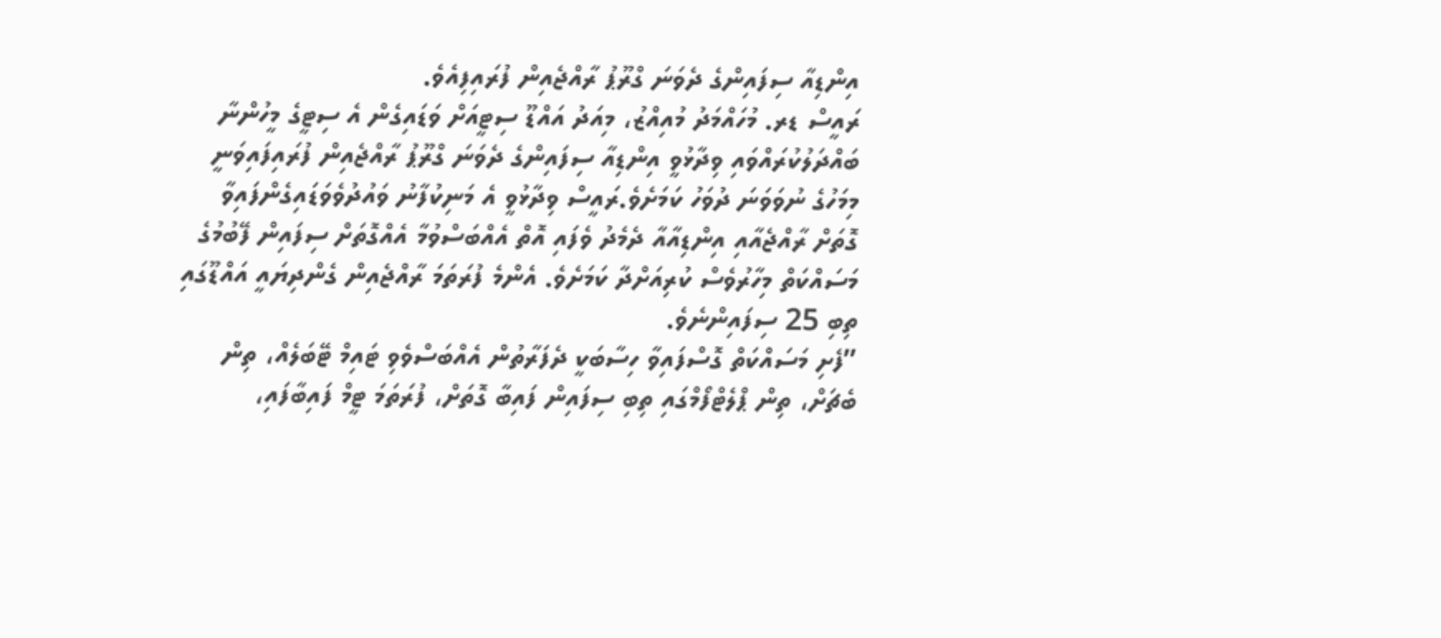އިންޑިއާ ސިފައިންގެ ދެވަނަ ގްރޫޕު ރާއްޖެއިން ފުރައިފިއެވެ.
ރައީސް ޑރ. މުހައްމަދު މުއިއްޒު، މިއަދު އައްޑޫ ސިޓީއަށް ވަޑައިގެން އެ ސިޓީގެ މީހުންނާ ބައްދަލުކުރައްވައި ވިދާޅުވީ އިންޑިއާ ސިފައިންގެ ދެވަނަ ގްރޫޕު ރާއްޖެއިން ފުރައިފައިވަނީ މިމަހުގެ ނުވަވަނަ ދުވަހު ކަމަށެވެ.ރައީސް ވިދާޅުވީ އެ މަނިކުފާނު ވައުދުވެވަޑައިގެންފައިވާ ގޮތަށް ރާއްޖެއާއި އިންޑިއާއާ ދެމެދު ވެފައި އޮތް އެއްބަސްވުމާ އެއްގޮތަށް ސިފައިން ފޭބުމުގެ މަސައްކަތް މިހާރުވެސް ކުރިއަށްދާ ކަމަށެވެ. އެންމެ ފުރަތަމަ ރާއްޖެއިން ގެންދިޔައީ އައްޑޫގައި ތިބި 25 ސިފައިންނެވެ.
”ފެށި މަސައްކަތް ގޮސްފައިވާ ހިސާބަކީ ދެފަރާތުން އެއްބަސްވެވި ޓައިމް ޓޭބަލެއް، ތިން ބެޗަށް، ތިން ޕްލެޓްފޯމްގައި ތިބި ސިފައިން ފައިބާ ގޮތަށް، ފުރަތަމަ ޓީމް ފައިބާފައި،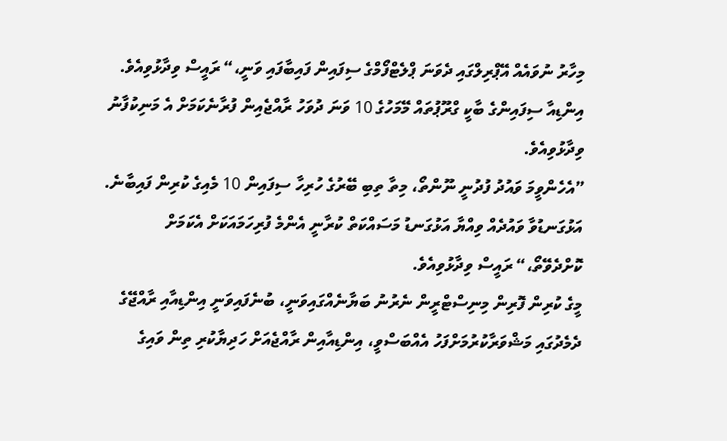މިހާރު ނުވައެއް އޭޕްރިލްގައި ދެވަނަ ޕްލެޓްފޯމްގެ ސިފައިން ފައިބާފައި ވަނީ،“ ރައީސް ވިދާޅުވިއެވެ.
އިންޑިއާ ސިފައިންގެ ބާކީ ގްރޫޕުތައް މޭމަހުގެ 10 ވަނަ ދުވަހު ރާއްޖެއިން ފުރާނެކަމަށް އެ މަނިކުފާނު ވިދާޅުވިއެވެ.
”އެހެންވީމަ ވައުދު ފުދުނީ ނޫންތޯ، މިތާ ތިބި ބޭރުގެ ހުރިހާ ސިފައިން 10 މެއިގެ ކުރިން ފައިބާނެ. އަޅުގަނޑުވާ ވައުދެއް ވިއްޔާ އަޅުގަނޑު މަސައްކަތް ކުރާނީ އެންމެ ފުރިހަމައަކަށް އެކަމަށް ކޮށްދެވޭތޯ،“ ރައީސް ވިދާޅުވިއެވެ.
މީގެ ކުރިން ފޮރިން މިނިސްޓްރީން ނެރުނު ބަޔާނެއްގައިވަނީ، ބުނެފައިވަނީ އިންޑިއާއި ރާއްޖޭގެ ދެމެދުގައި މަޝްވަރާކުރުމަށްފަހު އެއްބަސްވީ، އިންޑިއާއިން ރާއްޖެއަށް ހަދިޔާކުރި ތިން ވައިގެ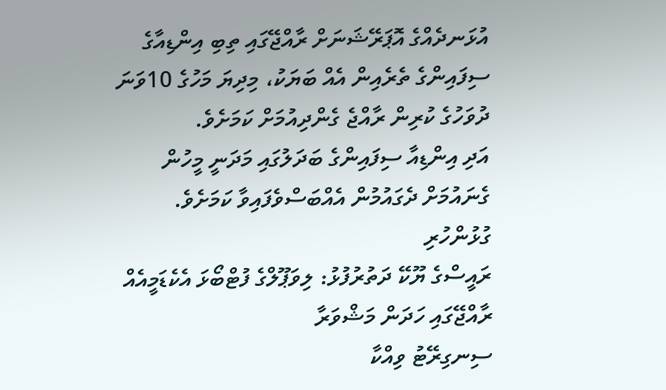އުޅަނދެއްގެ އޮޕަރޭޝަނަށް ރާއްޖޭގައި ތިބި އިންޑިއާގެ ސިފައިންގެ ތެރެއިން އެއް ބަޔަކު، މިދިޔަ މަހުގެ 10ވަނަ ދުވަހުގެ ކުރިން ރާއްޖެ ގެންދިއުމަށް ކަމަށެވެ.
އަދި އިންޑިއާ ސިފައިންގެ ބަދަލުގައި މަދަނީ މީހުން ގެނައުމަށް ދެގައުމުން އެއްބަސްވެފައިވާ ކަމަށެވެ.
ގުޅުންހުރި
ރައީސްގެ ޔޫކޭ ދަތުރުފުޅު: ލިވަޕޫލްގެ ފުޓްބޯޅަ އެކެޑަމީއެއް ރާއްޖޭގައި ހަދަން މަޝްވަރާ
ސިނގިރޭޓު ވިއްކާ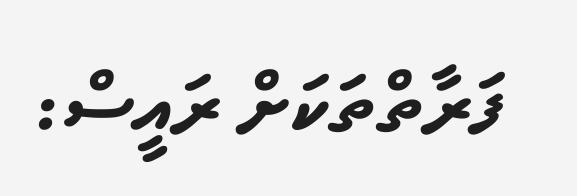ފަރާތްތަކަށް ރައީސް: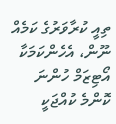ތިއީ ކުރާވަރުގެ ކަމެއް ނޫން، އެހެންކަމަކާ
އޯޓިޒަމް ހުންނަ ކޮންމެ ކުއްޖަކީ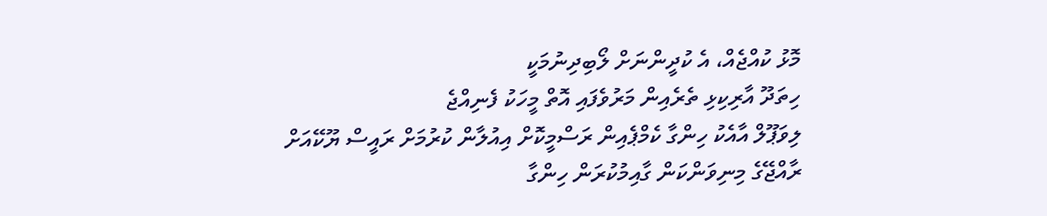މޮޅު ކުއްޖެއް، އެ ކުދީންނަށް ލޯބިދިނުމަކީ
ހިތަދޫ އާރިކިޅި ތެރެއިން މަރުވެފައި އޮތް މީހަކު ފެނިއްޖެ
ލިވަޕޫލް އާއެކު ހިންގާ ކެމްޕެއިން ރަސްމީކޮށް އިއުލާން ކުރުމަށް ރައީސް ޔޫކޭއަށް
ރާއްޖޭގެ މިނިވަންކަން ގާއިމުކުރަން ހިންގާ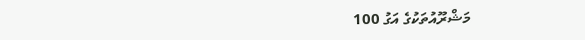މަޝްރޫއުތަކުގެ އަގު 100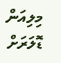މިލިއަން ޑޮލަރަށް